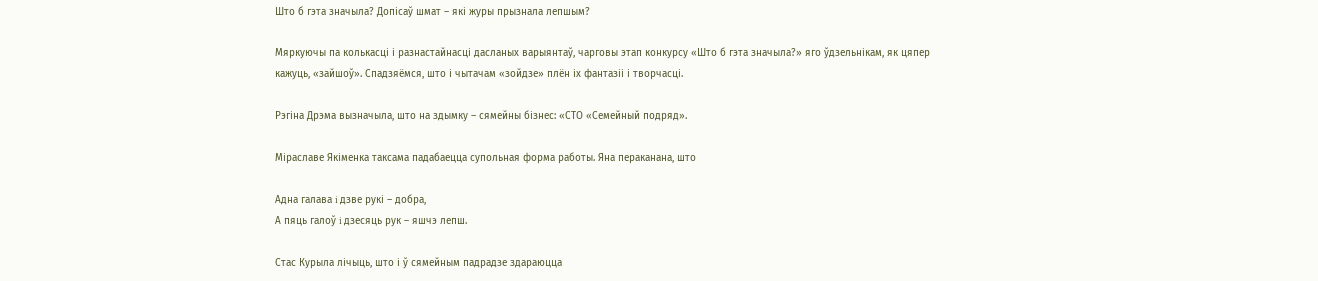Што б гэта значыла? Допісаў шмат – які журы прызнала лепшым?

Мяркуючы па колькасці і разнастайнасці дасланых варыянтаў, чарговы этап конкурсу «Што б гэта значыла?» яго ўдзельнікам, як цяпер кажуць, «зайшоў». Спадзяёмся, што і чытачам «зойдзе» плён іх фантазіі і творчасці.

Рэгіна Дрэма вызначыла, што на здымку – сямейны бізнес: «СТО «Семейный подряд».

Міраславе Якіменка таксама падабаецца супольная форма работы. Яна пераканана, што

Адна галава i дзве рукi – добра,
А пяць галоў i дзесяць рук – яшчэ лепш.

Стас Курыла лічыць, што і ў сямейным падрадзе здараюцца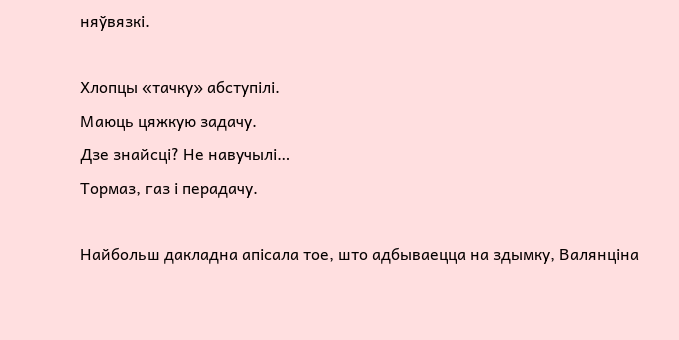няўвязкі.

Хлопцы «тачку» абступілі.
Маюць цяжкую задачу.
Дзе знайсці? Не навучылі…
Тормаз, газ і перадачу.

Найбольш дакладна апісала тое, што адбываецца на здымку, Валянціна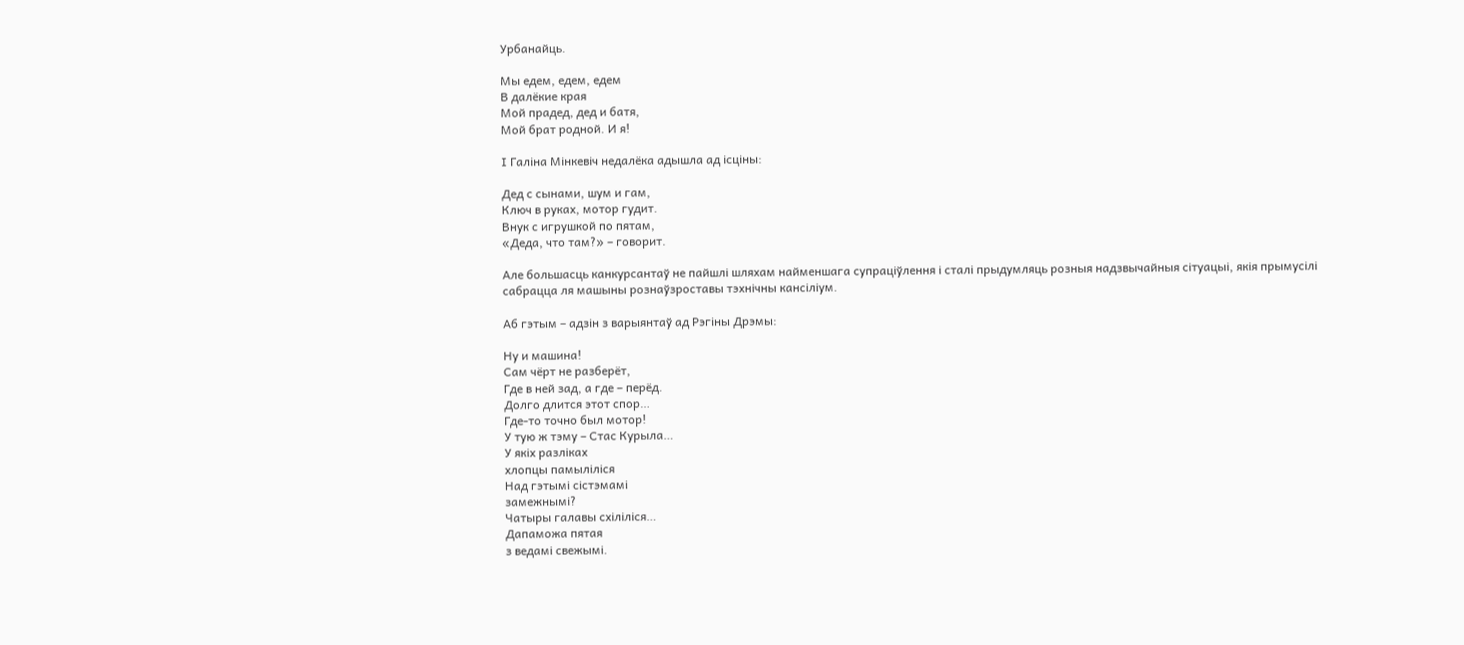Урбанайць.

Мы едем, едем, едем
В далёкие края
Мой прадед, дед и батя,
Мой брат родной. И я!

І Галіна Мінкевіч недалёка адышла ад ісціны:

Дед с сынами, шум и гам,
Ключ в руках, мотор гудит.
Внук с игрушкой по пятам,
«Деда, что там?» – говорит.

Але большасць канкурсантаў не пайшлі шляхам найменшага супраціўлення і сталі прыдумляць розныя надзвычайныя сітуацыі, якія прымусілі сабрацца ля машыны рознаўзроставы тэхнічны кансіліум.

Аб гэтым – адзін з варыянтаў ад Рэгіны Дрэмы:

Ну и машина!
Сам чёрт не разберёт,
Где в ней зад, а где – перёд.
Долго длится этот спор…
Где-то точно был мотор!
У тую ж тэму – Стас Курыла…
У якіх разліках
хлопцы памыліліся
Над гэтымі сістэмамі
замежнымі?
Чатыры галавы схіліліся…
Дапаможа пятая
з ведамі свежымі.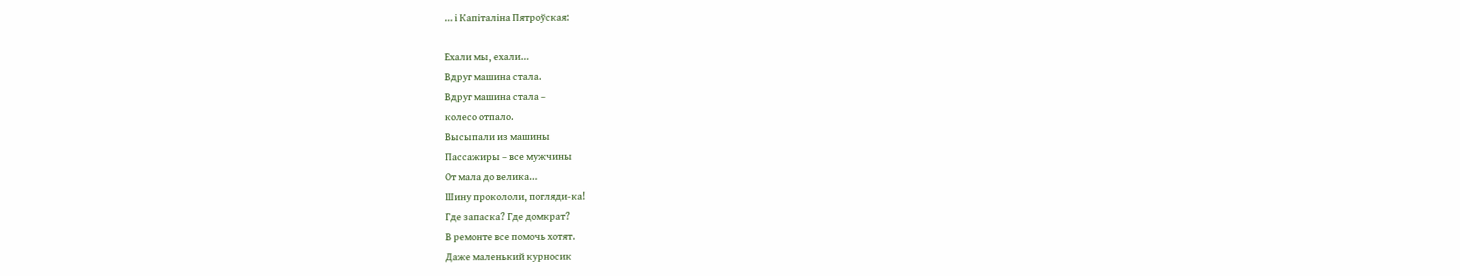… і Капіталіна Пятроўская:

Ехали мы, ехали…
Вдруг машина стала.
Вдруг машина стала –
колесо отпало.
Высыпали из машины
Пассажиры – все мужчины
От мала до велика…
Шину прокололи, погляди-ка!
Где запаска? Где домкрат?
В ремонте все помочь хотят.
Даже маленький курносик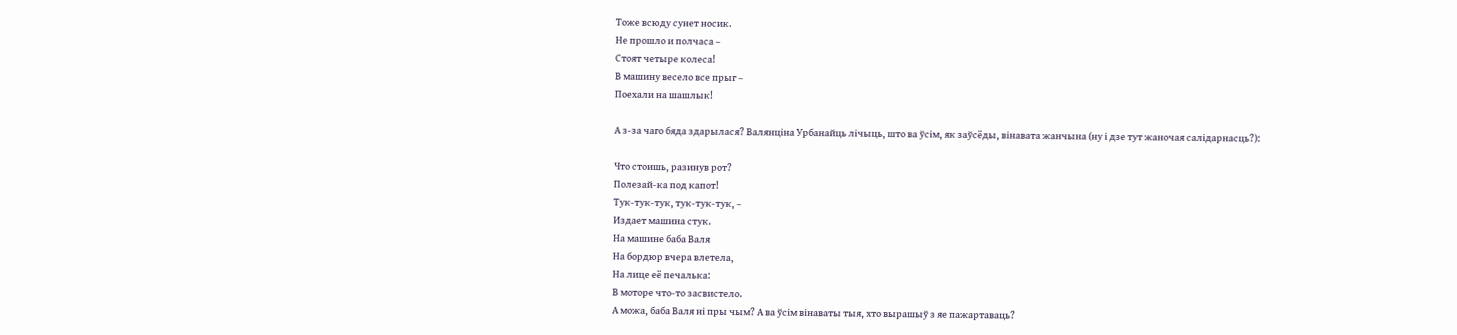Тоже всюду сунет носик.
Не прошло и полчаса –
Стоят четыре колеса!
В машину весело все прыг –
Поехали на шашлык!

А з-за чаго бяда здарылася? Валянціна Урбанайць лічыць, што ва ўсім, як заўсёды, вінавата жанчына (ну і дзе тут жаночая салідарнасць?):

Что стоишь, разинув рот?
Полезай-ка под капот!
Тук-тук-тук, тук-тук-тук, –
Издает машина стук.
На машине баба Валя
На бордюр вчера влетела,
На лице её печалька:
В моторе что-то засвистело.
А можа, баба Валя ні пры чым? А ва ўсім вінаваты тыя, хто вырашыў з яе пажартаваць?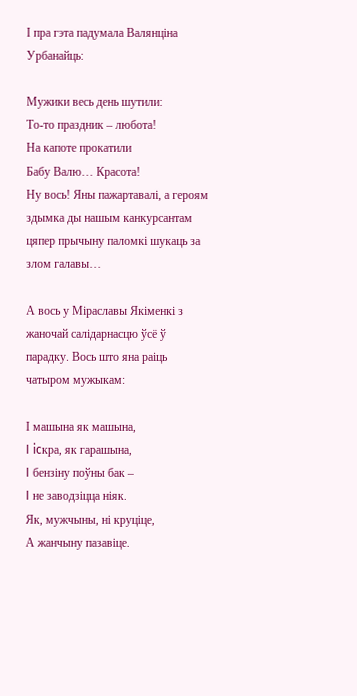І пра гэта падумала Валянціна Урбанайць:

Мужики весь день шутили:
То-то праздник – любота!
На капоте прокатили
Бабу Валю… Красота!
Ну вось! Яны пажартавалі, а героям здымка ды нашым канкурсантам цяпер прычыну паломкі шукаць за злом галавы…

А вось у Міраславы Якіменкі з жаночай салідарнасцю ўсё ў парадку. Вось што яна раіць чатыром мужыкам:

І машына як машына,
I icкра, як гарашына,
I бензiну поўны бак –
I не заводзiцца нiяк.
Як, мужчыны, ні круцiце,
А жанчыну пазавiце.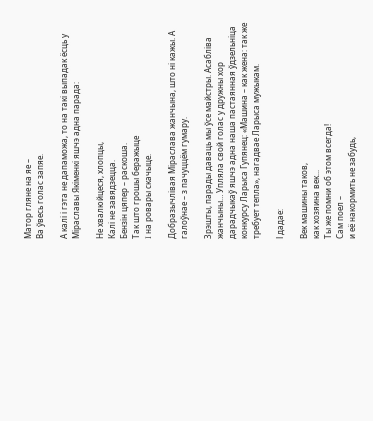Матор гляне на яе –
Ва ўвесь голас запяе.

А калі і гэта не дапаможа, то на такі выпадак ёсць у Міраславы Якіменкі яшчэ адна парада:

Не хвалюйцеся, хлопцы,
Калi не завядзецца.
Бензiн цяпер – раскоша.
Так што грошы беражыце
I на ровары скачыце.

Добразычлівая Міраслава жанчына, што ні кажы. А галоўнае – з пачуццём гумару.

Зрэшты, парады даваць мы ўсе майстры. Асабліва жанчыны… Упляла свой голас у дружны хор дарадчыкаў яшчэ адна наша пастаянная ўдзельніца конкурсу Ларыса Гупянец: «Машина – как жена: так же требует тепла», нагадвае Ларыса мужыкам.

І дадае:

Век машины таков,
как хозяина век...
Ты же помни об этом всегда!
Сам поел –
и её накормить не забудь,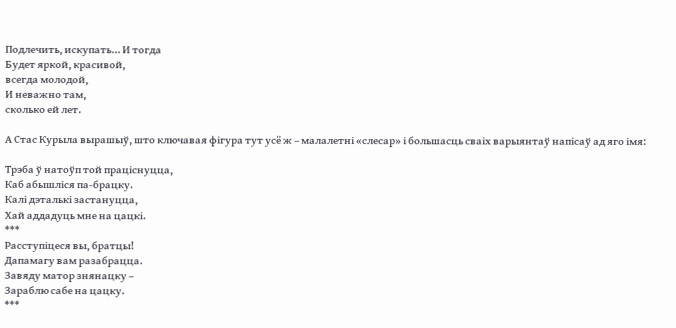Подлечить, искупать… И тогда
Будет яркой, красивой,
всегда молодой,
И неважно там,
сколько ей лет.

А Стас Курыла вырашыў, што ключавая фігура тут усё ж – малалетні «слесар» і большасць сваіх варыянтаў напісаў ад яго імя:

Трэба ў натоўп той праціснуцца,
Каб абышліся па-брацку.
Калі дэталькі застануцца,
Хай аддадуць мне на цацкі.
***
Расступіцеся вы, братцы!
Дапамагу вам разабрацца.
Завяду матор знянацку –
Зараблю сабе на цацку.
***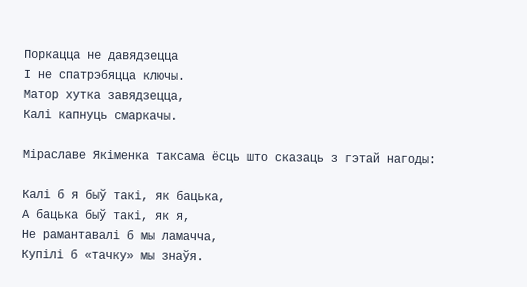Поркацца не давядзецца
І не спатрэбяцца ключы.
Матор хутка завядзецца,
Калі капнуць смаркачы.

Міраславе Якіменка таксама ёсць што сказаць з гэтай нагоды:

Калi б я быў такi, як бацька,
А бацька быў такi, як я,
Не рамантавалi б мы ламачча,
Купiлi б «тачку» мы знаўя.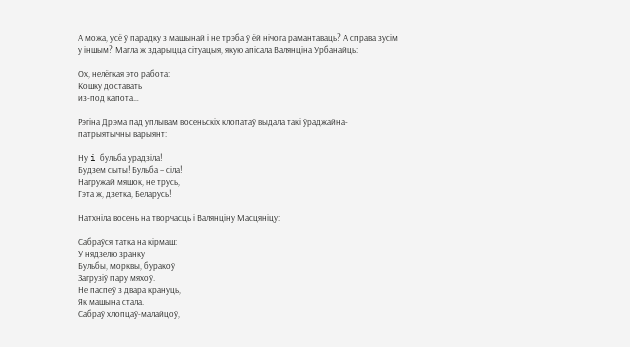А можа, усё ў парадку з машынай і не трэба ў ёй нічога рамантаваць? А справа зусім у іншым? Магла ж здарыцца сітуацыя, якую апісала Валянціна Урбанайць:

Ох, нелёгкая это работа:
Кошку доставать
из-под капота…

Рэгіна Дрэма пад уплывам восеньскіх клопатаў выдала такі ўраджайна-патрыятычны варыянт:

Ну i бульба урадзiла!
Будзем сыты! Бульба – сiла!
Нагружай мяшок, не трусь,
Гэта ж, дзетка, Беларусь!

Натхніла восень на творчасць і Валянціну Масцяніцу:

Сабраўся татка на кірмаш:
У нядзелю зранку
Бульбы, морквы, буракоў
Загрузіў пару мяхоў.
Не паспеў з двара крануць,
Як машына стала.
Сабраў хлопцаў-малайцоў,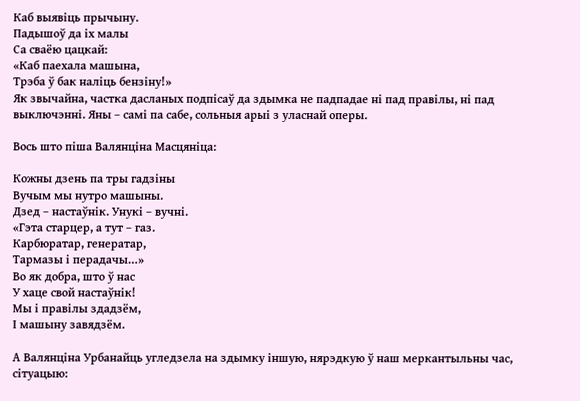Каб выявіць прычыну.
Падышоў да іх малы
Са сваёю цацкай:
«Каб паехала машына,
Трэба ў бак наліць бензіну!»
Як звычайна, частка дасланых подпісаў да здымка не падпадае ні пад правілы, ні пад выключэнні. Яны – самі па сабе, сольныя арыі з уласнай оперы.

Вось што піша Валянціна Масцяніца:

Кожны дзень па тры гадзіны
Вучым мы нутро машыны.
Дзед – настаўнік. Унукі – вучні.
«Гэта старцер, а тут – газ.
Карбюратар, генератар,
Тармазы і перадачы…»
Во як добра, што ў нас
У хаце свой настаўнік!
Мы і правілы здадзём,
І машыну завядзём.

А Валянціна Урбанайць угледзела на здымку іншую, нярэдкую ў наш меркантыльны час, сітуацыю: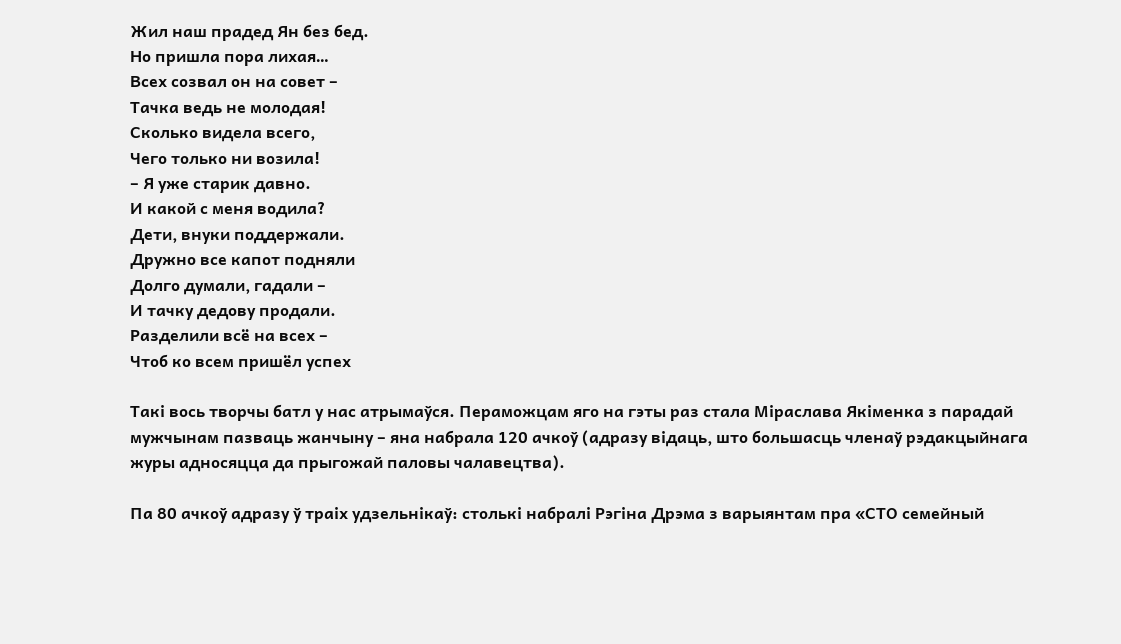Жил наш прадед Ян без бед.
Но пришла пора лихая…
Всех созвал он на совет –
Тачка ведь не молодая!
Сколько видела всего,
Чего только ни возила!
– Я уже старик давно.
И какой с меня водила?
Дети, внуки поддержали.
Дружно все капот подняли
Долго думали, гадали –
И тачку дедову продали.
Разделили всё на всех –
Чтоб ко всем пришёл успех

Такі вось творчы батл у нас атрымаўся. Пераможцам яго на гэты раз стала Міраслава Якіменка з парадай мужчынам пазваць жанчыну – яна набрала 120 ачкоў (адразу відаць, што большасць членаў рэдакцыйнага журы адносяцца да прыгожай паловы чалавецтва).

Па 80 ачкоў адразу ў траіх удзельнікаў: столькі набралі Рэгіна Дрэма з варыянтам пра «СТО семейный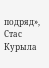подряд», Стас Курыла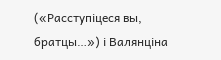(«Расступіцеся вы, братцы…») і Валянціна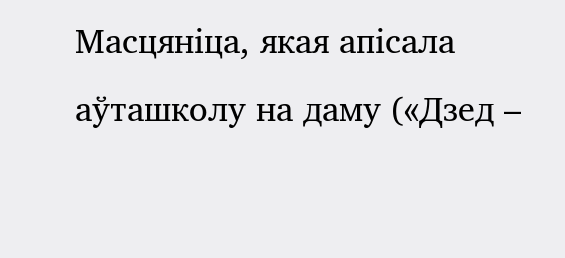Масцяніца, якая апісала аўташколу на даму («Дзед –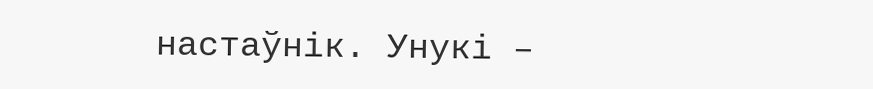настаўнік. Унукі –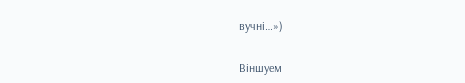вучні…»)

Віншуем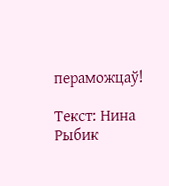пераможцаў!

Текст: Нина Рыбик